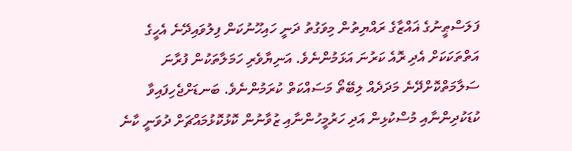ފަލަސްޠީނުގެ ޣައްޒާގެ ރައްޔިތުން މިވަގުތު ދަނީ ހައިހޫނުކަން ފިލުވައިދޭނެ އެހީގެ އަތްތަކަކަށް އެދި ރޮއެ ކަރުނަ އަޅަމުންނެވެ. އަނިޔާވެރި ހަމަލާތަކުން ފުރާނަ ސަލާމަތްކޮށްދޭނެ މަދަދެއް ލިބޭތޯ މަސައްކަތް ކުރަމުންނެވެ. ބަނޑަށްޖެހިފައިވާ ކުޑަކުދިންނާއި މުސްކުޅިން އަދި ހަރުމީހުންނާއި ޒުވާނުން ކޮޅުކޮޅުމައްޗަށް ދުވަނީ ކާނެ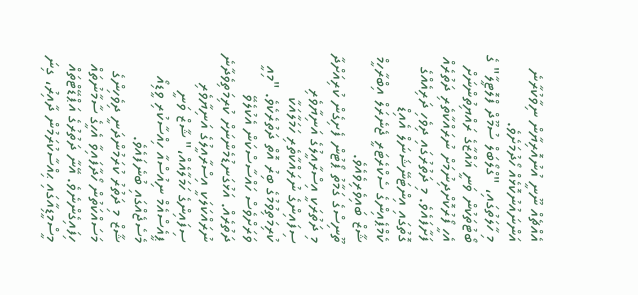އެއްޗެއް ނޫނީ އުނުއޮރިޔާން ނިވާކުރާނެ އަންނައުނުކޮޅެއް ހޯދުމަށެވެ.
މި ހާލަތުގައި، "ގްލޯބަލް ސުމޫދް ފްލޮޓީލާ" ގެ ބޯޓުތަކުން ވަނީ ޣައްޒާގެ ރައްޔިތުންނަށް އެހީ ފޯރުކޮށްދިނުމަށް ނުރައްކާތެރި ދަތުރެއް ފަށާފައެވެ. މި ދަތުރުގައި ދިވެހި ދަރިއެއްގެ ގޮތުގައި އިންޓަނޭޝަނަލް އެއިޑް ކެމްޕެއިންގެ ސެކްރެޓަރީ ޖެނެރަލް އިބްރާހީމް ޝާޒް ބައިވެރިވެއެވެ.
ތޫނިސްގެ ގަމާތު ޕޯޓުން ފެށިގެން ކުރިއަށްދާ މި ދަތުރަކީ އިސްރާއީލުގެ އަނިޔާވެރި ސިފައިންގެ ނުރައްކާތެރި ހަމަލާއަކާ ކުރިމަތިވުމުގެ ބިރު އޮތް ދަތުރެކެވެ. "މިއީ ވަރަށްވެސް ހައްސާސްކަން އެކުލެވޭ ދަތުރެއް. އަޅުގަނޑުމެންނަށް ކުރިމަތިވެދާނެ ނުރައްކަލަކީ އިސްރާއީލުގެ އަނިޔާވެރި ސިފައިންގެ ހަމަލާއެއް،" ޝާޒް ވަނީ ޕީއެސްއެމް ނިއުސްއާ ހިއްސާކުރި ވީޑިއޯ މެސެޖެއްގައި ބުނެފައެވެ.
ޝާޒް މި ދަތުރު ކުރަމުންދަނީ ދިވެހިންގެ މަސައްކަތުން ހޯދާފައިވާ އެހީގެ ސާމާނުތައް ހިފައިގެންނެވެ. އޭނާ ދަތުރުގެ އަޕްޑޭޓްތައް މީސްމީޑިއާގައި ޙިއްސާކުރަމުން ދާއިރު، ގިނަ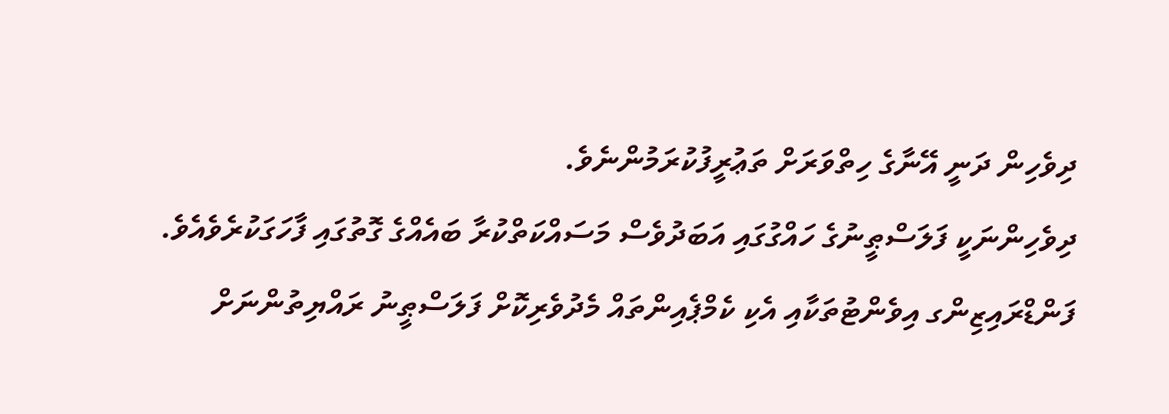ދިވެހިން ދަނީ އޭނާގެ ހިތްވަރަށް ތަޢުރީފުކުރަމުންނެވެ.
ދިވެހިންނަކީ ފަލަސްޠީނުގެ ހައްގުގައި އަބަދުވެސް މަސައްކަތްކުރާ ބައެއްގެ ގޮތުގައި ފާހަގަކުރެވެއެވެ. ފަންޑްރައިޒިންގ އިވެންޓުތަކާއި އެކި ކެމްޕެއިންތައް މެދުވެރިކޮށް ފަލަސްޠީނު ރައްޔިތުންނަށް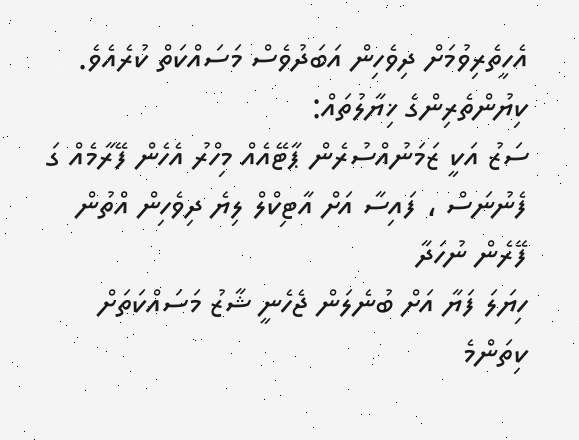އެހީތެރިވުމަށް ދިވެހިން އަބަދުވެސް މަސައްކަތް ކުރެއެވެ.
ކިޔުންތެރިންގެ ޚިޔާލުތައް:
ސަޒު އަކީ ޒަމަނުއްސުރެން ޕާޓޭއެއް މިހްރު އެހެން ފޭރާމެއް ގަ ފެނުނަސް ، ފައިސާ އަށް އާޓިކްލް ލިޔެ ދިވެހިން އްތުން ފޭރެން ނުހަދާ
ހިޔަލަ ފަޔާ އަށް ބުނެލަން ޖެހެނީ ޝާޒު މަސައްކަތަށް ކިތަންމެ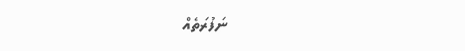ނަފުރަތެއް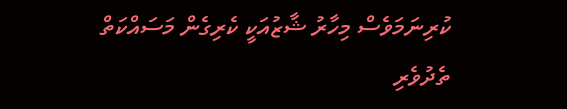ކުރިނަމަވެސް މިހާރު ޝާޒުއަކީ ކެރިގެން މަސައްކަތް ތެދުވެރި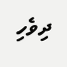ދިވެހި